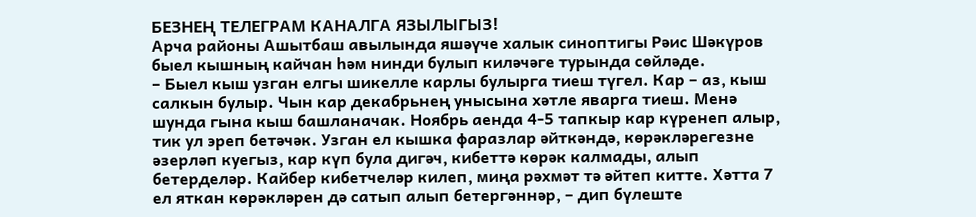БЕЗНЕҢ ТЕЛЕГРАМ КАНАЛГА ЯЗЫЛЫГЫЗ!
Арча районы Ашытбаш авылында яшәүче халык синоптигы Рәис Шәкүров быел кышның кайчан һәм нинди булып киләчәге турында сөйләде.
– Быел кыш узган елгы шикелле карлы булырга тиеш түгел. Кар – аз, кыш салкын булыр. Чын кар декабрьнең унысына хәтле яварга тиеш. Менә шунда гына кыш башланачак. Ноябрь аенда 4-5 тапкыр кар күренеп алыр, тик ул эреп бетәчәк. Узган ел кышка фаразлар әйткәндә, көрәкләрегезне әзерләп куегыз, кар күп була дигәч, кибеттә көрәк калмады, алып бетерделәр. Кайбер кибетчеләр килеп, миңа рәхмәт тә әйтеп китте. Хәтта 7 ел яткан көрәкләрен дә сатып алып бетергәннәр, – дип бүлеште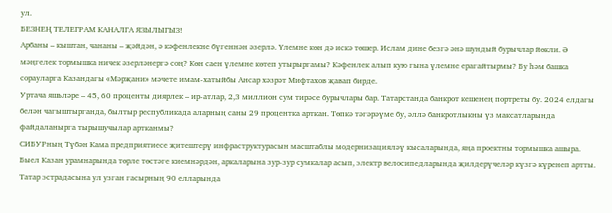ул.
БЕЗНЕҢ ТЕЛЕГРАМ КАНАЛГА ЯЗЫЛЫГЫЗ!
Арбаны – кыштан, чананы – җәйдән, ә кәфенлекне бүгеннән әзерлә. Үлемне көн дә искә төшер. Ислам дине безгә әнә шундый бурычлар йөкли. Ә мәңгелек тормышка ничек әзерләнергә соң? Көн саен үлемне көтеп утырыргамы? Кәфенлек алып кую гына үлемне ерагайтырмы? Бу һәм башка сорауларга Казандагы «Мәрҗани» мәчете имам-хатыйбы Ансар хәзрәт Мифтахов җавап бирде.
Уртача яшьләре – 45, 60 проценты диярлек – ир-атлар, 2,3 миллион сум тирәсе бурычлары бар. Татарстанда банкрот кешенең портреты бу. 2024 елдагы белән чагыштырганда, былтыр республикада аларның саны 29 процентка арткан. Төпкә тәгәрәүме бу, әллә банкротлыкны үз максатларында файдаланырга тырышучылар артканмы?
СИБУРның Түбән Кама предприятиесе җитештерү инфраструктурасын масштаблы модернизацияләү кысаларында, яңа проектны тормышка ашыра.
Быел Казан урамнарында төрле төстәге киемнәрдән, аркаларына зур-зур сумкалар асып, электр велосипедларында җилдерүчеләр күзгә күренеп артты.
Татар эстрадасына ул узган гасырның 90 елларында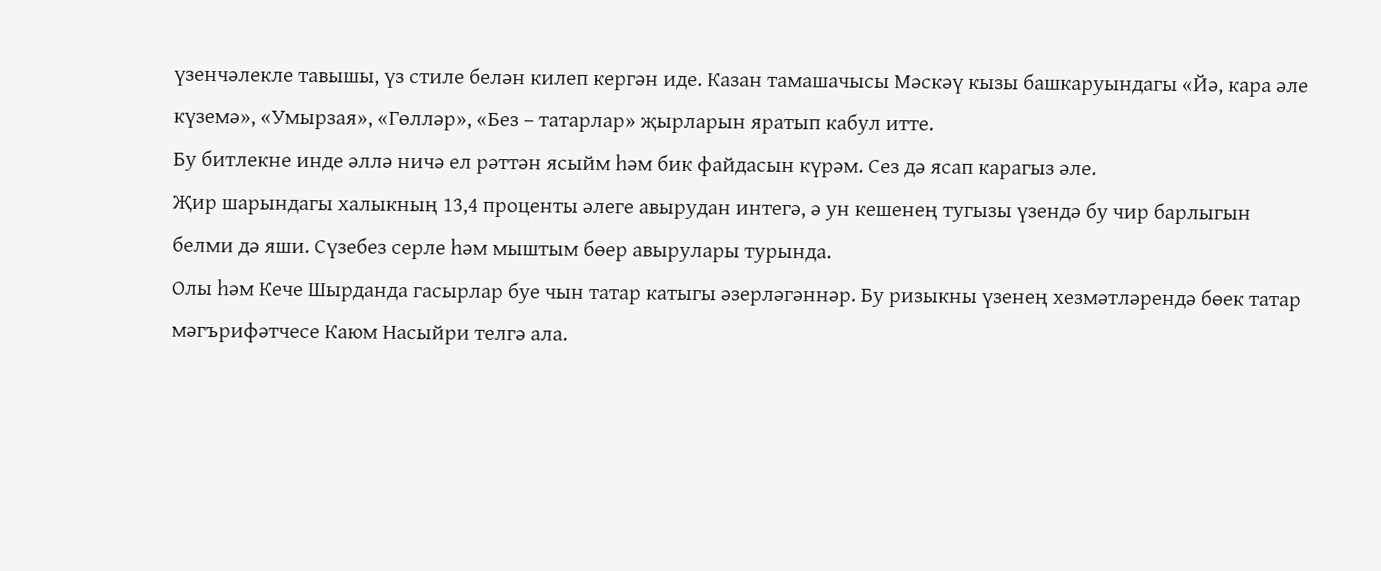үзенчәлекле тавышы, үз стиле белән килеп кергән иде. Казан тамашачысы Мәскәү кызы башкаруындагы «Йә, кара әле күземә», «Умырзая», «Гөлләр», «Без – татарлар» җырларын яратып кабул итте.
Бу битлекне инде әллә ничә ел рәттән ясыйм һәм бик файдасын күрәм. Сез дә ясап карагыз әле.
Җир шарындагы халыкның 13,4 проценты әлеге авырудан интегә, ә ун кешенең тугызы үзендә бу чир барлыгын белми дә яши. Сүзебез серле һәм мыштым бөер авырулары турында.
Олы һәм Кече Шырданда гасырлар буе чын татар катыгы әзерләгәннәр. Бу ризыкны үзенең хезмәтләрендә бөек татар мәгърифәтчесе Каюм Насыйри телгә ала.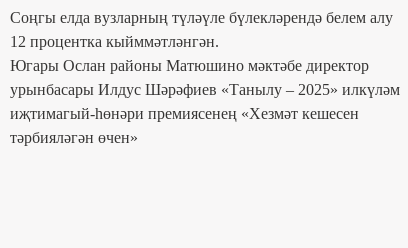Соңгы елда вузларның түләүле бүлекләрендә белем алу 12 процентка кыйммәтләнгән.
Югары Ослан районы Матюшино мәктәбе директор урынбасары Илдус Шәрәфиев «Танылу – 2025» илкүләм иҗтимагый-һөнәри премиясенең «Хезмәт кешесен тәрбияләгән өчен»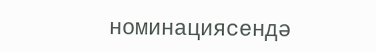номинациясендә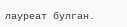лауреат булган.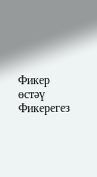Фикер өстәү
Фикерегез